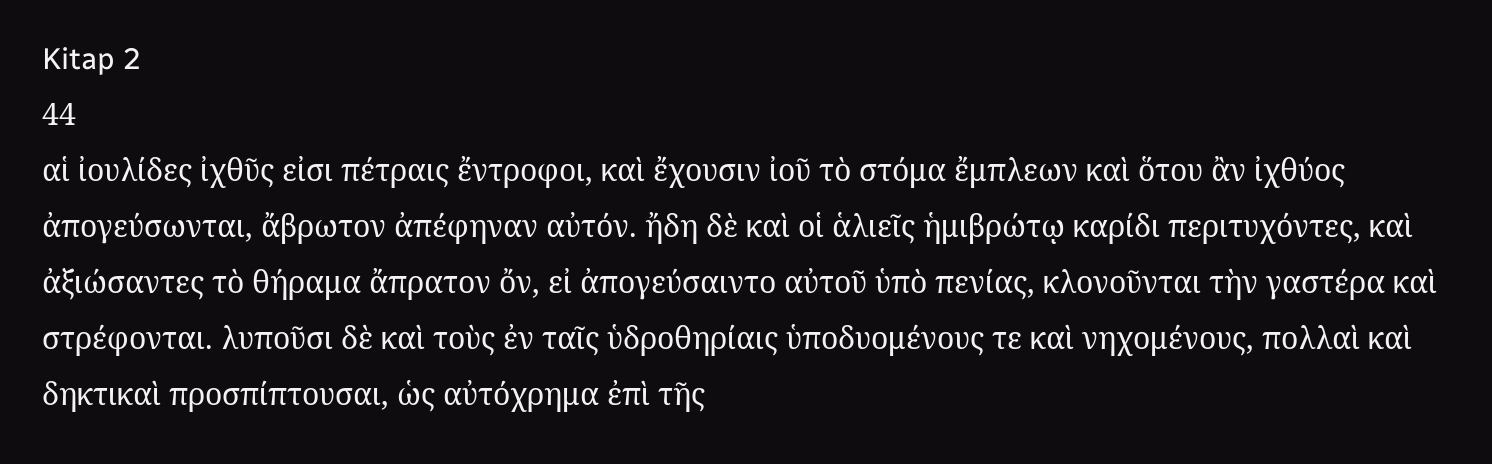Kitap 2
44
αἱ ἰουλίδες ἰχθῦς εἰσι πέτραις ἔντροφοι, καὶ ἔχουσιν ἰοῦ τὸ στόμα ἔμπλεων καὶ ὅτου ἂν ἰχθύος ἀπογεύσωνται, ἄβρωτον ἀπέφηναν αὐτόν. ἤδη δὲ καὶ οἱ ἁλιεῖς ἡμιβρώτῳ καρίδι περιτυχόντες, καὶ ἀξιώσαντες τὸ θήραμα ἄπρατον ὄν, εἰ ἀπογεύσαιντο αὐτοῦ ὑπὸ πενίας, κλονοῦνται τὴν γαστέρα καὶ στρέφονται. λυποῦσι δὲ καὶ τοὺς ἐν ταῖς ὑδροθηρίαις ὑποδυομένους τε καὶ νηχομένους, πολλαὶ καὶ δηκτικαὶ προσπίπτουσαι, ὡς αὐτόχρημα ἐπὶ τῆς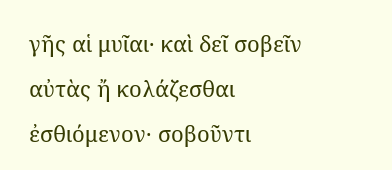γῆς αἱ μυῖαι· καὶ δεῖ σοβεῖν αὐτὰς ἤ κολάζεσθαι ἐσθιόμενον· σοβοῦντι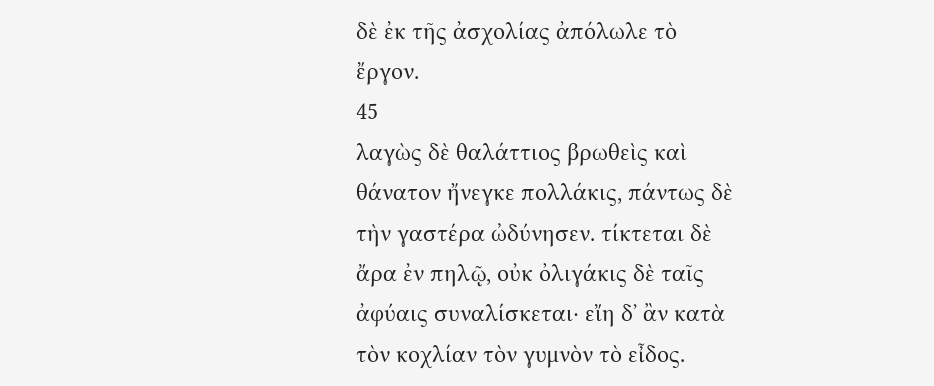δὲ ἐκ τῆς ἀσχολίας ἀπόλωλε τὸ ἔργον.
45
λαγὼς δὲ θαλάττιος βρωθεὶς καὶ θάνατον ἤνεγκε πολλάκις, πάντως δὲ τὴν γαστέρα ὠδύνησεν. τίκτεται δὲ ἄρα ἐν πηλῷ, οὐκ ὀλιγάκις δὲ ταῖς ἀφύαις συναλίσκεται· εἴη δʼ ἂν κατὰ τὸν κοχλίαν τὸν γυμνὸν τὸ εἶδος.